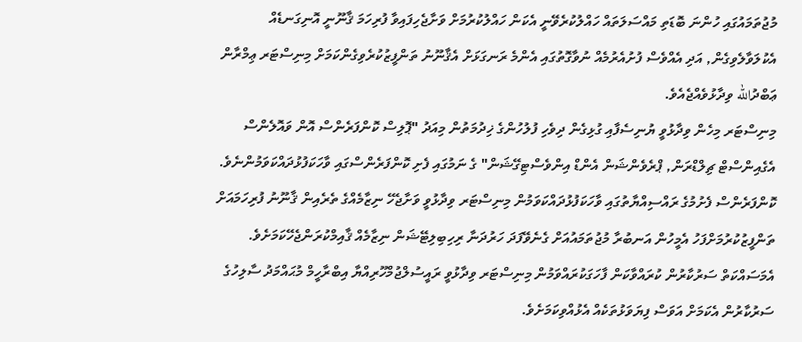މުޖުތަމައުގައި ހުންނަ ބޮޑަތި މައްސަލަތައް ހައްލުކުރެވޭނީ އެކަން ހައްލުކުރުމަށް ވަށާޖެހިފައިވާ ފުރިހަމަ ޤާނޫނީ އޮނިގަނޑެއް އެކުލަވާލެވިގެން, އަދި އެއްވެސް ފުށުއެރުމެއް ނުވާގޮތުގައި އެންމެ ރަނގަޅަށް އެޤާނޫނު ތަންފީޒުކުރެވިގެންކަމަށް މިނިސްޓަރ ޢިމްރާން ޢަބްދުالله ވިދާޅުވެއްޖެއެވެ.
މިނިސްޓަރ މިހެން ވިދާޅުވީ ޔުނިސެފާއި ގުޅިގެން ދިވެހި ފުލުހުންގެ ޚިދުމަތުން މިއަދު "ޕޮލިސް ކޮންފަރެންސް އޮން ވައޮލެންސް އެގެއިންސްޓް ޗިލްޑްރަން, ޕްރެވެންޝަން އެންޑް އިންވެސްޓިގޭޝަން" ގެ ނަމުގައި ފެށި ކޮންފަރެންސްގައި ވާހަކަފުޅުދައްކަވަމުންނެވެ.
ކޮންފަރެންސް ފެށުމުގެ ރައްސިއްޔާތުގައި ވާހަކަފުޅުދައްކަވަމުން މިނިސްޓަރ ވިދާޅުވީ ވަށާޖެހޭ ނިޒާމެއްގެ ތެރެއިން ޤާނޫނު ފުރިހަމައަށް ތަންފީޒުކުރުމަށްފަހު އެމީހުން އަނބުރާ މުޖުތަމައުއަށް ގެނެވޭފަދަ ހަރުދަނާ ރިހިބިލިޓޭޝަން ނިޒާމެއް ޤާއިމްކުރަންޖެހޭކަމަށެވެ. އެމަސައްކަތް ސަރުކާރުން ކުރައްވާކަން ފާހަގަކުރައްވަމުން މިނިސްޓަރ ވިދާޅުވީ ރައީސުލްޖުމްހޫރިއްޔާ އިބްރާހީމް މުޙައްމަދު ސާލިހުގެ ސަރުކާރުން އެކަމަށް އަވަސް ފިޔަވަޅުތަކެއް އެޅުއްވިކަމަށެވެ.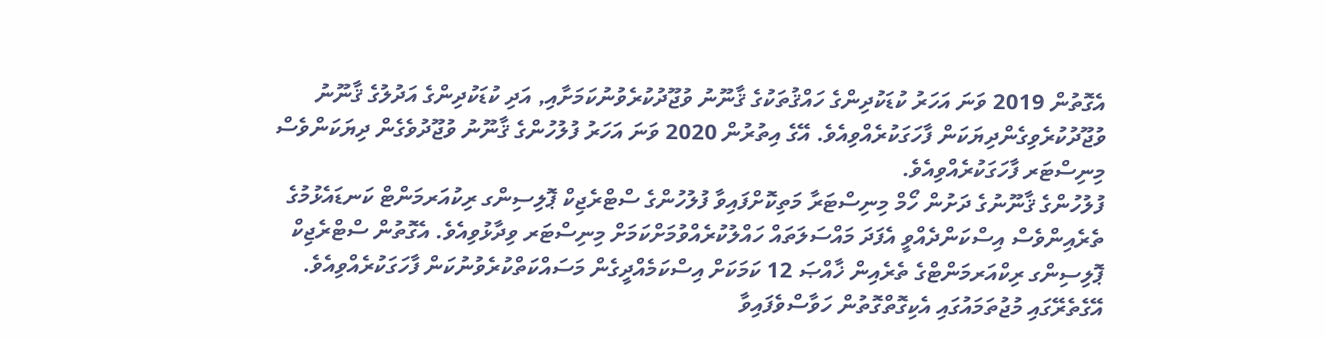އެގޮތުން 2019 ވަނަ އަހަރު ކުޑަކުދިންގެ ހައްޤުތަކުގެ ޤާނޫނު ވުޖޫދުކުރެވުނުކަމަށާއި, އަދި ކުޑަކުދިންގެ އަދުލުގެ ޤާނޫނު ވުޖޫދުކުރެވިގެންދިޔަކަން ފާހަގަކުރެއްވިއެވެ. އޭގެ އިތުރުން 2020 ވަނަ އަހަރު ފުލުހުންގެ ޤާނޫނު ވުޖޫދުވެގެން ދިޔަކަންވެސް މިނިސްޓަރ ފާހަގަކުރެއްވިއެވެ.
ފުލުހުންގެ ޤާނޫނުގެ ދަށުން ހޯމް މިނިސްޓަރާ މަތިކޮށްފައިވާ ފުލުހުންގެ ސްޓްރެޖިކް ޕޮލިސިންގ ރިކުއަރމަންޓް ކަނޑައެޅުމުގެ ތެރެއިންވެސް އިސްކަންދެއްވީ އެފަދަ މައްސަލަތައް ހައްލުކުރެއްވުމަށްކަމަށް މިނިސްޓަރ ވިދާޅުވިއެވެ. އެގޮތުން ސްޓްރެޖިކް ޕޮލިސިންގ ރިކްއަރމަންޓްގެ ތެރެއިން ޚާއްޞަ 12 ކަމަކަށް އިސްކަމެއްދީގެން މަސައްކަތްކުރެވުނުކަން ފާހަގަކުރެއްވިއެވެ. އޭގެތެރޭގައި މުޖުތަމައުގައި އެކިގޮތްގޮތުން ހަވާސްވެފައިވާ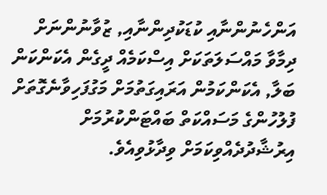އަންހެނުންނާއި ކުޑަކުދިންނާއި, ޒުވާނުންނަށް ދިމާވާ މައްސަލަތަކަށް އިސްކަމެއް ދީގެން އެކަންކަން ބަލާ, އެކަންކަމުން އަރައިގަތުމަށް މަގުފަހިވާނެގޮތަށް ފުލުހުންގެ މަސައްކަތް ބައްޓަންކުރުމަށް އިރުޝާދުދެއްވިކަމަށް ވިދާޅުވިއެވެ.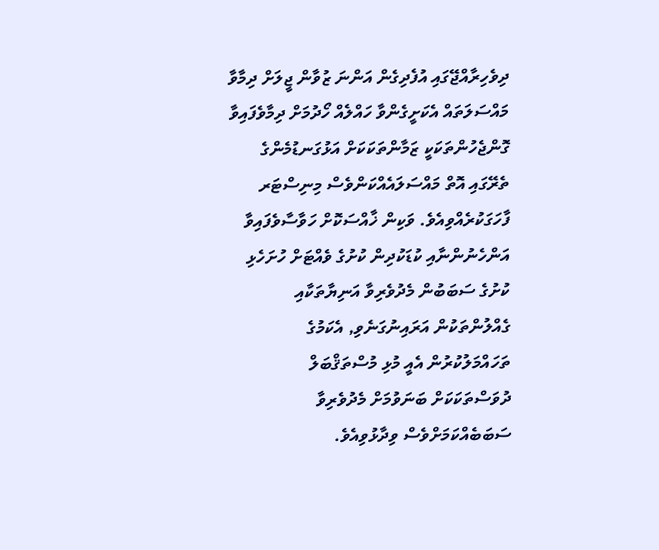ދިވެހިރާއްޖޭގައި އުފެދިގެން އަންނަ ޒުވާން ޖީލަށް ދިމާވާ މައްސަލަތައް އެކަށީގެންވާ ހައްލެއް ހޯދުމަށް ދިމާވެފައިވާ ގޮންޖެހުންތަކަކީ ޒަމާންތަކަކަށް އަޅުގަނޑުމެންގެ ތެރޭގައި އޮތް މައްސަލައެއްކަންވެސް މިނިސްޓަރ ފާހަގަކުރެއްވިއެވެ. ވަކިން ޚާއްސަކޮށް ހަވާސާވެފައިވާ އަންހެނުންނާއި ކުޑަކުދިން ކުށުގެ ވެއްޓަށް ހުށަހެޅި ކުށުގެ ސަބަބުން މެދުވެރިވާ އަނިޔާތަކާއި ގެއްލުންތަކުން އަރައިނުގަނެވި, އެކަމުގެ ތަހައްމަލުކުރުން އެއީ މުޅި މުސްތަޤްބަލް ދުވަސްތަކަކަށް ބަނަވުމަށް މެދުވެރިވާ ސަބަބެއްކަމަށްވެސް ވިދާޅުވިއެވެ.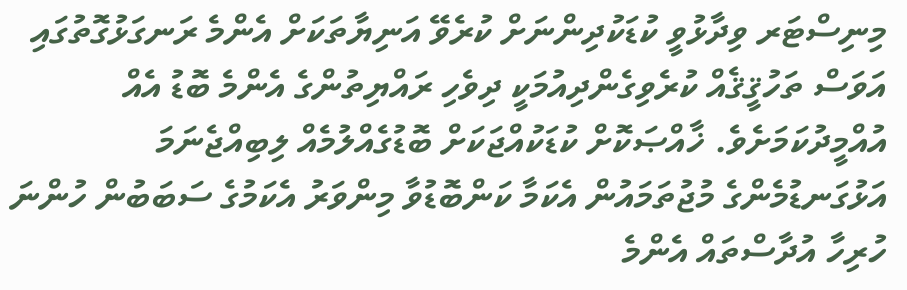މިނިސްޓަރ ވިދާޅުވީ ކުޑަކުދިންނަށް ކުރެވޭ އަނިޔާތަކަށް އެންމެ ރަނގަޅުގޮތުގައި އަވަސް ތަހުޤީޤެއް ކުރެވިގެންދިއުމަކީ ދިވެހި ރައްޔިތުންގެ އެންމެ ބޮޑު އެއް އުއްމީދުކަމަށެވެ. ޚާއްޞަކޮށް ކުޑަކުއްޖަކަށް ބޮޑުގެއްލުމެއް ލިބިއްޖެނަމަ އަޅުގަނޑުމެންގެ މުޖުތަމައުން އެކަމާ ކަންބޮޑުވާ މިންވަރު އެކަމުގެ ސަބަބުން ހުންނަ ހުރިހާ އުދާސްތައް އެންމެ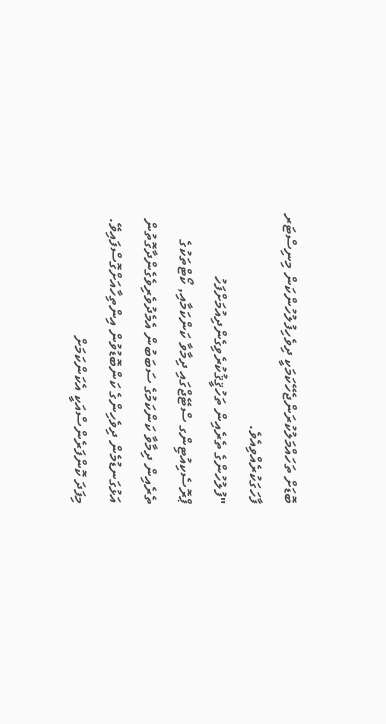ބޮޑަށް ތަހައްމަލުކުރަންޖެހޭކަމަކީ ދިވެހިފުލުހުންކަން މިނިސްޓަރ ފާހަގަކުރެއްވިއެވެ.
"ފުލުހުންގެ ތެރެއިން ތަހުޤީޤުކުރެވިގެންދިއުމަށްފަހު ޕްރޮސެކިއުޓިންގ ސްޓޭޖްގައި ދިމާވާ ކަންކަމާއި, ކޯޓްތަކުގެ ތެރެއިން ދިމާވާ ކަންކަމުގެ ސަބަބުން އެމެދުވެރިވެގެންދާގޮތުން އަޅުގަނޑުމެން ދިވެހިންގެ ކަންބޮޑުވުން އިންތިހާއަށްގޮސްފައިވޭ. މިފަދަ ކޮންފަރެންސްއަކީ އެކަންކަމަށް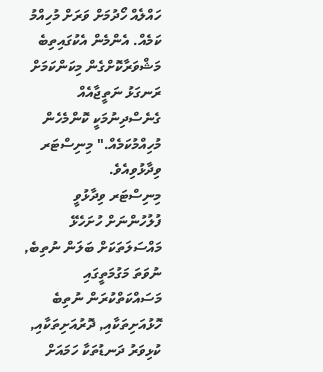ހައްލެއް ހޯދުމަށް ވަރަށް މުހިއްމު ކަމެއް. އެންމެން އެކުގައިތިބެ މަޝްވަރާކޮށްގެން މިކަންކަމަށް ރަނގަޅު ނަތީޖާއެއް ގެނެސްދިނުމަކީ ކޮންމެހެން މުހިއްމުކަމެއް." މިނިސްޓަރ ވިދާޅުވިއެވެ.
މިނިސްޓަރ ވިދާޅުވީ ފުލުހުންނަށް ހުށަހެޅޭ މައްސަލަތަކަށް ބަލަން ނުތިބެ, ނުވަތަ މަގުމަތީގައި މަސައްކަތްކުރަން ނުތިބެ ހޮޅުއަށިތަކާއި, ދޮރުއަށިތަކާއި, ކުޅިވަރު ދަނޑުތަކާ ހަމައަށް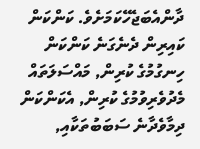ދާންއެބަޖެހޭކަމަށެވެ. ކަންކަން ކައިރިން ދެނެގަނެ ކަންކަން ހިނގުމުގެ ކުރިން, މައްސަލަތައް މެދުވެރިވުމުގެ ކުރިން, އެކަންކަން ދިމާވެދާނެ ސަބަބުތަކާއި,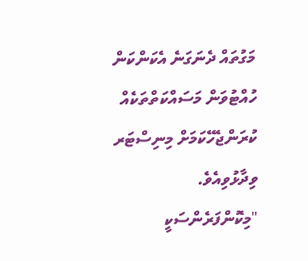މަގުތައް ދެނަގަނެ އެކަންކަން ހުއްޓުވަން މަސައްކަތްތަކެއް ކުރަންޖެހޭކަމަށް މިނިސްޓަރ ވިދާޅުވިއެވެ.
"މިކޮންފަރެންސަކީ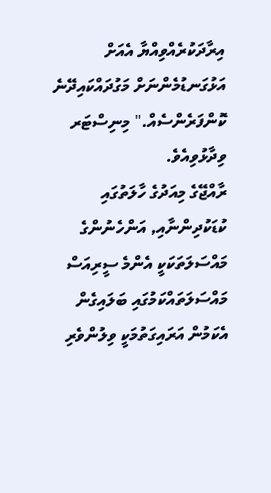އިރާދަކުރެއްވިއްޔާ އެއަށް އަޅުގަނޑުމެންނަށް މަގުދައްކައިދޭނެ ކޮންފަރެންސެއް." މިނިސްޓަރ ވިދާޅުވިއެވެ.
ރާއްޖޭގެ މިއަދުގެ ހާލަތުގައި ކުޑަކުދިންނާއި, އަންހެނުންގެ މައްސަލަތަކަކީ އެންމެ ސީރިއަސް މައްސަލަތައްކަމުގައި ބަލައިގެން އެކަމުން އަރައިގަތުމަކީ ވިލުންވެރި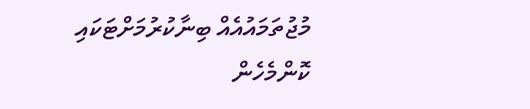މުޖުތަމައުއެއް ބިނާކުރުމަށްޓަކައި ކޮންމެހެން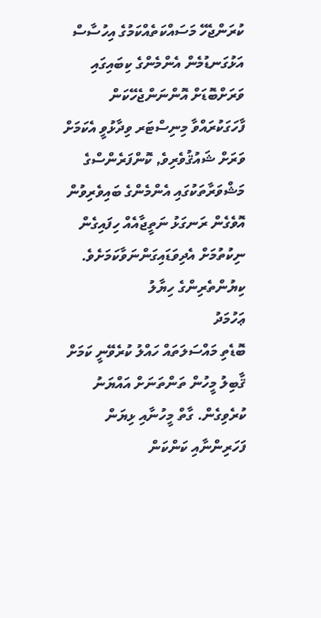ކުރަންޖެހޭ މަސައްކަތެއްކަމުގެ އިހުސާސް އަޅުގަނޑުމެން އެންމެންގެ ކިބައިގައި ވަރަށްބޮޑަށް އޮންނަންޖެހޭކަން ފާހަގަކުރައްވާ މިނިސްޓަރ ވިދާޅުވީ އެކަމަށް ވަރަށް ޝައުޤުވެރިވެ, ކޮންފަރެންސްގެ މަޝްވަރާތަކުގައި އެންމެންގެ ބައިވެރިވުން އޮވެގެން ރަނގަޅު ނަތީޖާއެއް ހިފައިގެން ނިކުތުމަށް އެދިވަޑައިގަންނަވާކަމަށެވެ.
ކިޔުންތެރިންގެ ހިޔާލު
ޢަހުމަދު
ބޮޑެތި މައްސަލަތައް ހައްލު ކުރެވޭނީ ކަމަށް ޤާބިލު މީހުން ތަންތަނަށް އައްޔަނު ކުރެވިގެން. ގާތް މީހުނާއި ޅިޔަން ފަހަރިންނާއި ކަންކަން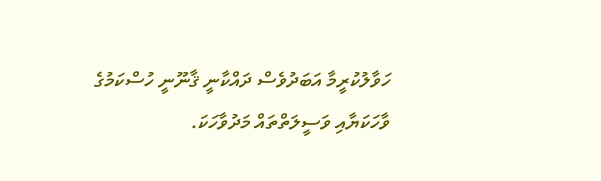ހަވާލުކުރީމާ އަބަދުވެސް ދައްކާނީ ޤާނޫނީ ހުސްކަމުގެ ވާހަކަޔާއި ވަސީލަތްތައް މަދުވާހަކަ.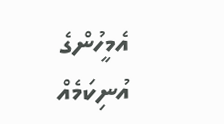އެމީހުންގެ އުނިކަމެއް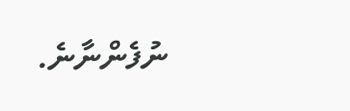ނުފެންނާނެ.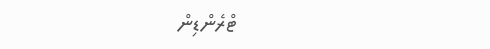ޓްރެންޑިން